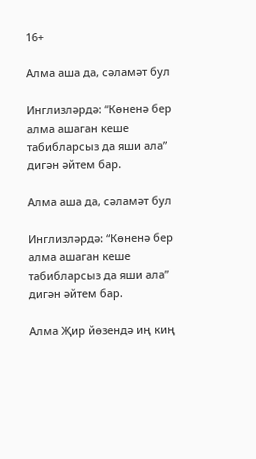16+

Алма аша да, сәламәт бул

Инглизләрдә: “Көненә бер алма ашаган кеше табибларсыз да яши ала” дигән әйтем бар.

Алма аша да, сәламәт бул

Инглизләрдә: “Көненә бер алма ашаган кеше табибларсыз да яши ала” дигән әйтем бар.

Алма Җир йөзендә иң киң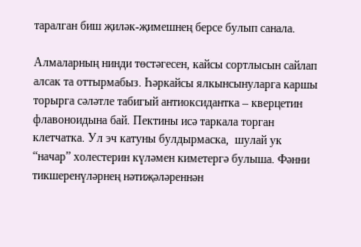таралган биш җиләк-җимешнең берсе булып санала.

Алмаларның нинди төстәгесен, кайсы сортлысын сайлап алсак та оттырмабыз. Һәркайсы ялкынсынуларга каршы торырга сәләтле табигый антиоксидантка – кверцетин флавоноидына бай. Пектины исә таркала торган клетчатка. Ул эч катуны булдырмаска,  шулай ук “начар” холестерин күләмен киметергә булыша. Фәнни тикшеренүләрнең нәтиҗәләреннән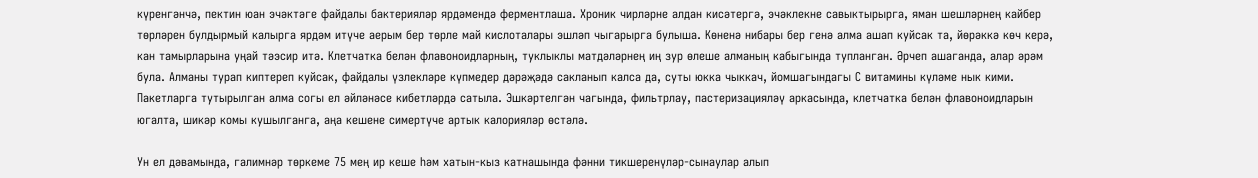күренгәнчә, пектин юан эчәктәге файдалы бактерияләр ярдәмендә ферментлаша. Хроник чирләрне алдан кисәтергә, эчәклекне савыктырырга, яман шешләрнең кайбер төрләрен булдырмый калырга ярдәм итүче аерым бер төрле май кислоталары эшләп чыгарырга булыша. Көненә нибары бер генә алма ашап куйсак та, йөрәккә көч керә, кан тамырларына уңай тәэсир итә. Клетчатка белән флавоноидларның, туклыклы матдәләрнең иң зур өлеше алманың кабыгында тупланган. Әрчеп ашаганда, алар әрәм була. Алманы турап киптереп куйсак, файдалы үзлекләре күпмедер дәрәҗәдә сакланып калса да, суты юкка чыккач, йомшагындагы С витамины күләме нык кими. Пакетларга тутырылган алма согы ел әйләнәсе кибетләрдә сатыла. Эшкәртелгән чагында, фильтрлау, пастеризацияләү аркасында, клетчатка белән флавоноидларын югалта, шикәр комы кушылганга, аңа кешене симертүче артык калорияләр өстәлә.

Ун ел дәвамында, галимнәр төркеме 75 мең ир кеше һәм хатын-кыз катнашында фәнни тикшеренүләр-сынаулар алып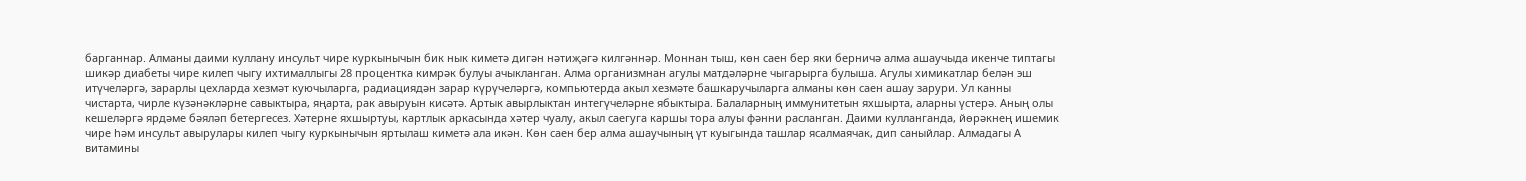барганнар. Алманы даими куллану инсульт чире куркынычын бик нык киметә дигән нәтиҗәгә килгәннәр. Моннан тыш, көн саен бер яки берничә алма ашаучыда икенче типтагы шикәр диабеты чире килеп чыгу ихтималлыгы 28 процентка кимрәк булуы ачыкланган. Алма организмнан агулы матдәләрне чыгарырга булыша. Агулы химикатлар белән эш итүчеләргә, зарарлы цехларда хезмәт куючыларга, радиациядән зарар күрүчеләргә, компьютерда акыл хезмәте башкаручыларга алманы көн саен ашау зарури. Ул канны чистарта, чирле күзәнәкләрне савыктыра, яңарта, рак авыруын кисәтә. Артык авырлыктан интегүчеләрне ябыктыра. Балаларның иммунитетын яхшырта, аларны үстерә. Аның олы кешеләргә ярдәме бәяләп бетергесез. Хәтерне яхшыртуы, картлык аркасында хәтер чуалу, акыл саегуга каршы тора алуы фәнни расланган. Даими кулланганда, йөрәкнең ишемик чире һәм инсульт авырулары килеп чыгу куркынычын яртылаш киметә ала икән. Көн саен бер алма ашаучының үт куыгында ташлар ясалмаячак, дип саныйлар. Алмадагы А витамины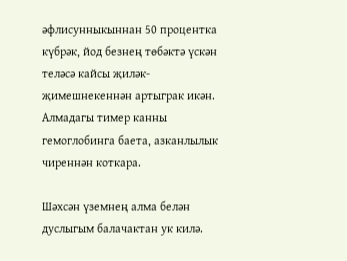әфлисунныкыннан 50 процентка күбрәк, йод безнең төбәктә үскән теләсә кайсы җиләк-җимешнекеннән артыграк икән. Алмадагы тимер канны гемоглобинга баета, азканлылык чиреннән коткара.

Шәхсән үземнең алма белән дуслыгым балачактан ук килә.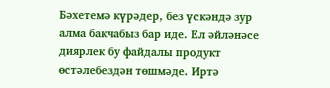Бәхетемә күрәдер, без үскәндә зур алма бакчабыз бар иде. Ел әйләнәсе диярлек бу файдалы продукт өстәлебездән төшмәде. Иртә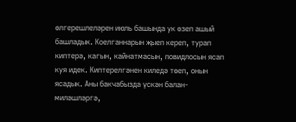өлгерешлеләрен июль башында ук өзеп ашый башладык. Коелганнарын җыеп кереп, турап киптерә, кагын, кайнатмасын, повидлосын ясап куя идек. Киптерелгәнен киледә төеп, онын ясадык. Аны бакчабызда үскән балан-миләшләргә,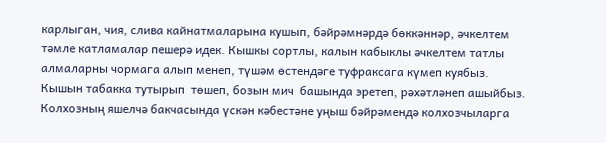карлыган, чия, слива кайнатмаларына кушып, бәйрәмнәрдә бөккәннәр, әчкелтем тәмле катламалар пешерә идек. Кышкы сортлы, калын кабыклы әчкелтем татлы алмаларны чормага алып менеп, түшәм өстендәге туфраксага күмеп куябыз. Кышын табакка тутырып  төшеп, бозын мич  башында эретеп, рәхәтләнеп ашыйбыз. Колхозның яшелчә бакчасында үскән кәбестәне уңыш бәйрәмендә колхозчыларга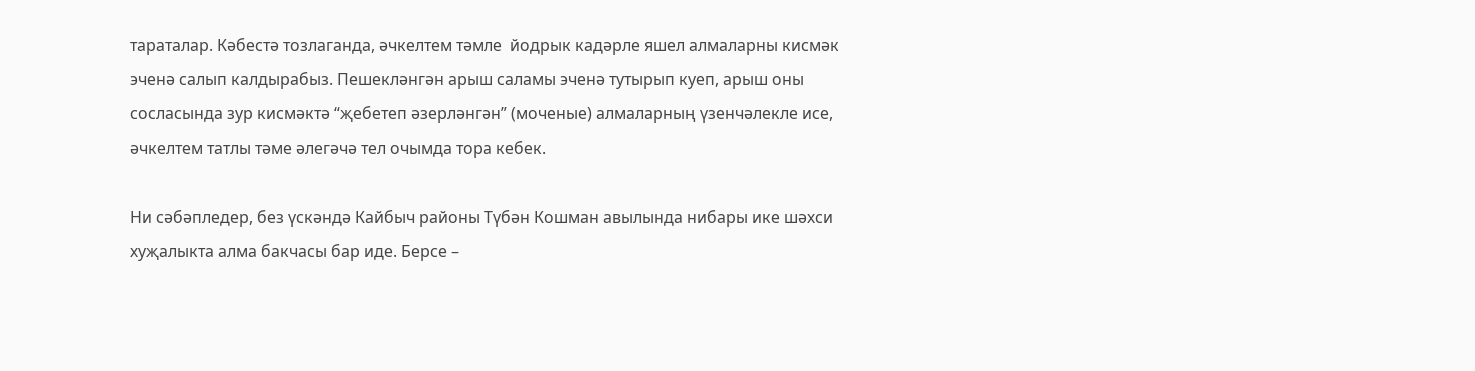тараталар. Кәбестә тозлаганда, әчкелтем тәмле  йодрык кадәрле яшел алмаларны кисмәк эченә салып калдырабыз. Пешекләнгән арыш саламы эченә тутырып куеп, арыш оны сосласында зур кисмәктә “җебетеп әзерләнгән” (моченые) алмаларның үзенчәлекле исе, әчкелтем татлы тәме әлегәчә тел очымда тора кебек.

Ни сәбәпледер, без үскәндә Кайбыч районы Түбән Кошман авылында нибары ике шәхси хуҗалыкта алма бакчасы бар иде. Берсе –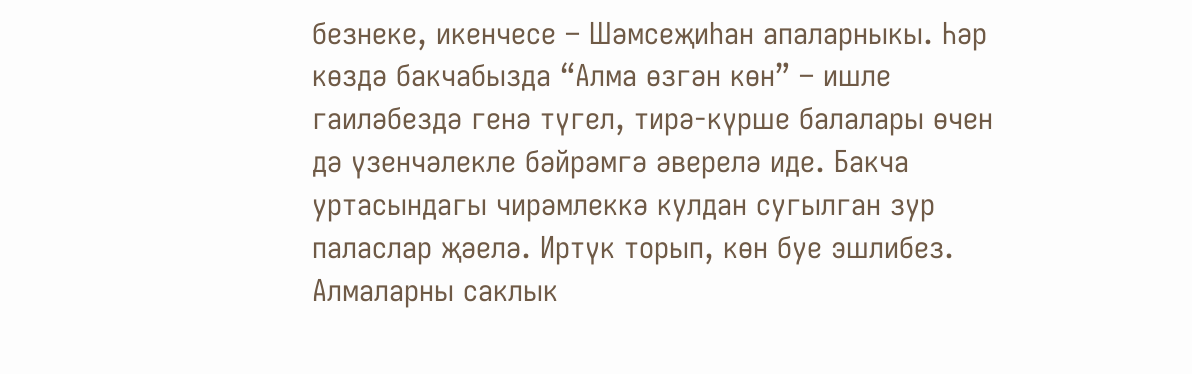безнеке, икенчесе – Шәмсеҗиһан апаларныкы. Һәр көздә бакчабызда “Алма өзгән көн” – ишле гаиләбездә генә түгел, тирә-күрше балалары өчен дә үзенчәлекле бәйрәмгә әверелә иде. Бакча уртасындагы чирәмлеккә кулдан сугылган зур паласлар җәелә. Иртүк торып, көн буе эшлибез. Алмаларны саклык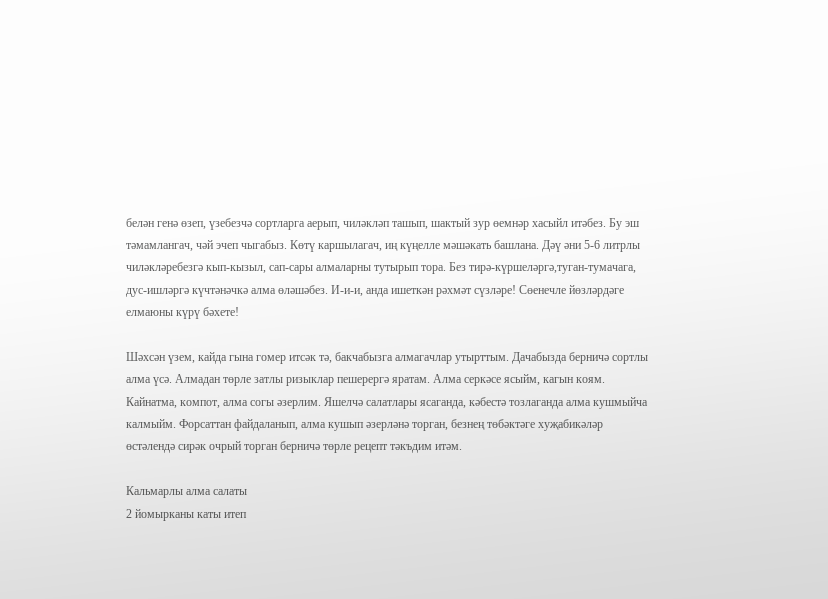белән генә өзеп, үзебезчә сортларга аерып, чиләкләп ташып, шактый зур өемнәр хасыйл итәбез. Бу эш тәмамлангач, чәй эчеп чыгабыз. Көтү каршылагач, иң күңелле мәшәкать башлана. Дәү әни 5-6 литрлы чиләкләребезгә кып-кызыл, сап-сары алмаларны тутырып тора. Без тирә-күршеләргә,туган-тумачага, дус-ишләргә күчтәнәчкә алма өләшәбез. И-и-и, анда ишеткән рәхмәт сүзләре! Сөенечле йөзләрдәге елмаюны күрү бәхете!

Шәхсән үзем, кайда гына гомер итсәк тә, бакчабызга алмагачлар утырттым. Дачабызда берничә сортлы алма үсә. Алмадан төрле затлы ризыклар пешерергә яратам. Алма серкәсе ясыйм, кагын коям. Кайнатма, компот, алма согы әзерлим. Яшелчә салатлары ясаганда, кәбестә тозлаганда алма кушмыйча калмыйм. Форсаттан файдаланып, алма кушып әзерләнә торган, безнең төбәктәге хуҗабикәләр өстәлендә сирәк очрый торган берничә төрле рецепт тәкъдим итәм.

Кальмарлы алма салаты
2 йомырканы каты итеп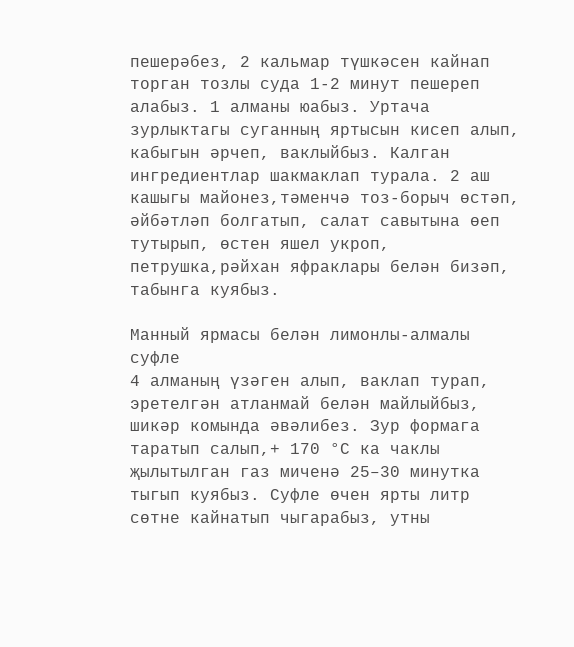пешерәбез, 2 кальмар түшкәсен кайнап торган тозлы суда 1-2 минут пешереп алабыз. 1 алманы юабыз. Уртача зурлыктагы суганның яртысын кисеп алып, кабыгын әрчеп, ваклыйбыз. Калган ингредиентлар шакмаклап турала. 2 аш кашыгы майонез,тәменчә тоз-борыч өстәп, әйбәтләп болгатып, салат савытына өеп тутырып, өстен яшел укроп, петрушка,рәйхан яфраклары белән бизәп, табынга куябыз.

Манный ярмасы белән лимонлы-алмалы суфле
4 алманың үзәген алып, ваклап турап, эретелгән атланмай белән майлыйбыз, шикәр комында әвәлибез. Зур формага таратып салып,+ 170 °С ка чаклы җылытылган газ миченә 25–30 минутка тыгып куябыз. Суфле өчен ярты литр сөтне кайнатып чыгарабыз, утны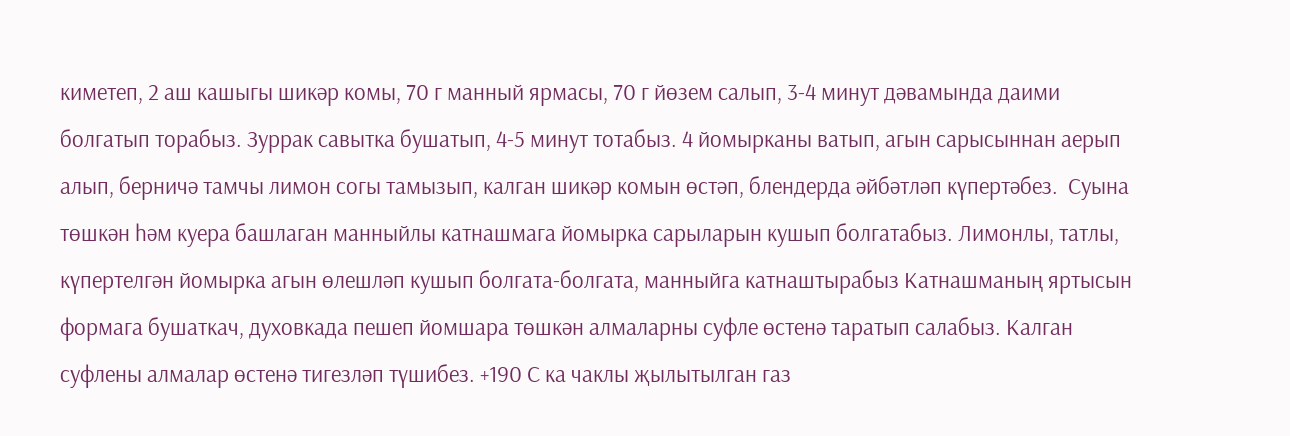киметеп, 2 аш кашыгы шикәр комы, 70 г манный ярмасы, 70 г йөзем салып, 3-4 минут дәвамында даими болгатып торабыз. Зуррак савытка бушатып, 4-5 минут тотабыз. 4 йомырканы ватып, агын сарысыннан аерып алып, берничә тамчы лимон согы тамызып, калган шикәр комын өстәп, блендерда әйбәтләп күпертәбез.  Суына төшкән һәм куера башлаган манныйлы катнашмага йомырка сарыларын кушып болгатабыз. Лимонлы, татлы, күпертелгән йомырка агын өлешләп кушып болгата-болгата, манныйга катнаштырабыз Катнашманың яртысын формага бушаткач, духовкада пешеп йомшара төшкән алмаларны суфле өстенә таратып салабыз. Калган суфлены алмалар өстенә тигезләп түшибез. +190 С ка чаклы җылытылган газ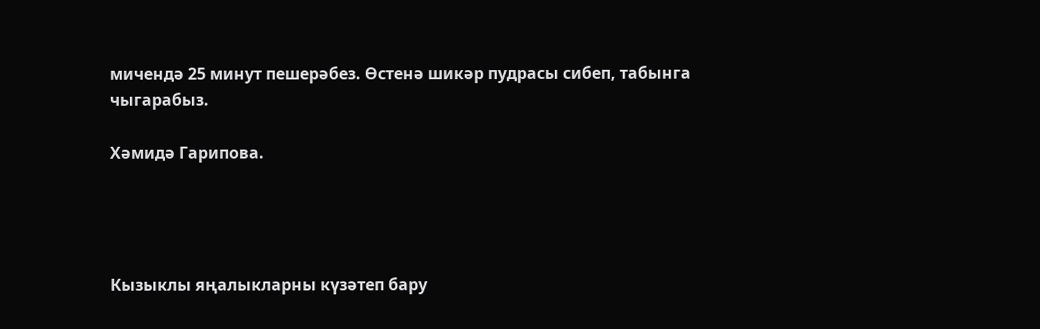мичендә 25 минут пешерәбез. Өстенә шикәр пудрасы сибеп, табынга чыгарабыз.

Хәмидә Гарипова.




Кызыклы яңалыкларны күзәтеп бару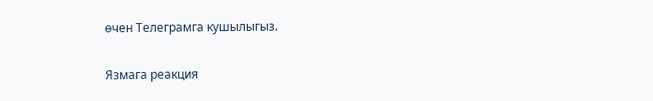өчен Телеграмга кушылыгыз.

Язмага реакция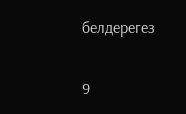белдерегез

9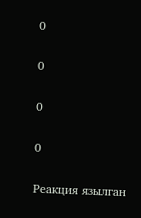0

0

0

0

Реакция язылган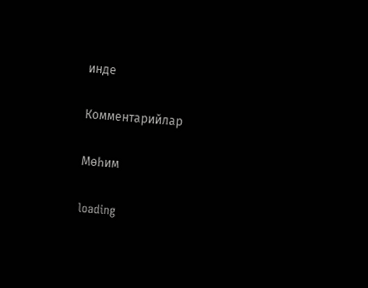инде

Комментарийлар

Мөһим

loading